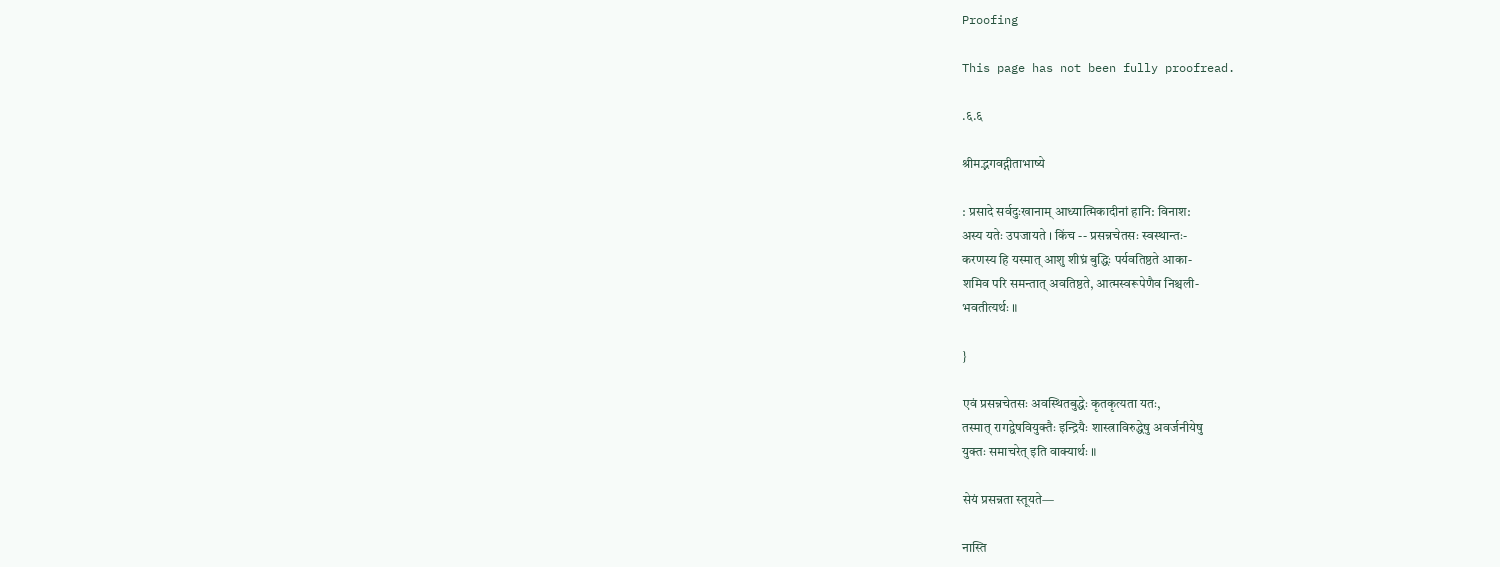Proofing

This page has not been fully proofread.

.६.६

श्रीमद्भगवद्गीताभाष्ये

: प्रसादे सर्वदुःखानाम् आध्यात्मिकादीनां हानि: विनाश:
अस्य यतेः उपजायते । किंच -- प्रसन्नचेतसः स्वस्थान्तः-
करणस्य हि यस्मात् आशु शीघ्रं बुद्धिः पर्यवतिष्ठते आका-
शमिव परि समन्तात् अवतिष्ठते, आत्मस्वरूपेणैव निश्चली-
भवतीत्यर्थः ॥

}

एवं प्रसन्नचेतसः अवस्थितबुद्धेः कृतकृत्यता यतः,
तस्मात् रागद्वेषवियुक्तैः इन्द्रियैः शास्त्राविरुद्धेषु अवर्जनीयेषु
युक्तः समाचरेत् इति वाक्यार्थः ॥

सेयं प्रसन्नता स्तूयते—

नास्ति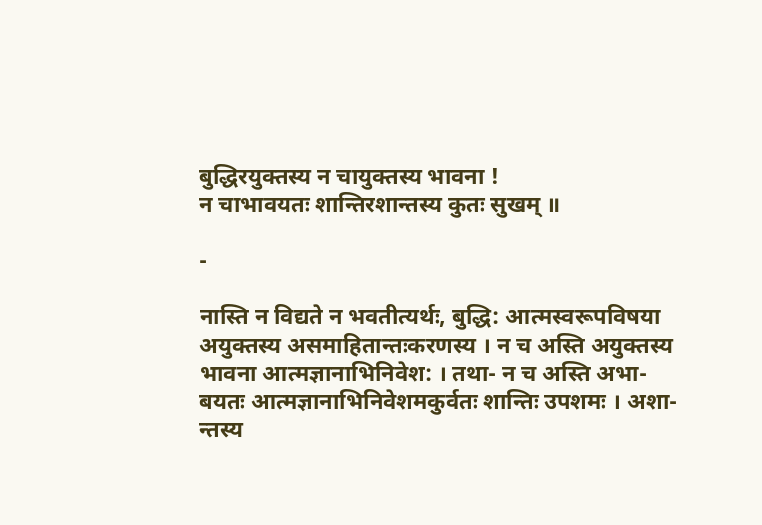बुद्धिरयुक्तस्य न चायुक्तस्य भावना !
न चाभावयतः शान्तिरशान्तस्य कुतः सुखम् ॥

-

नास्ति न विद्यते न भवतीत्यर्थः, बुद्धि: आत्मस्वरूपविषया
अयुक्तस्य असमाहितान्तःकरणस्य । न च अस्ति अयुक्तस्य
भावना आत्मज्ञानाभिनिवेश: । तथा- न च अस्ति अभा-
बयतः आत्मज्ञानाभिनिवेशमकुर्वतः शान्तिः उपशमः । अशा-
न्तस्य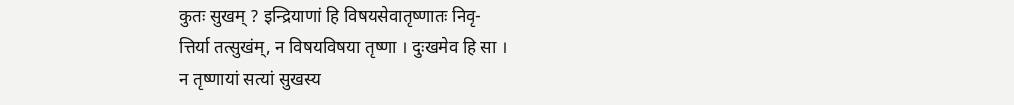कुतः सुखम् ? इन्द्रियाणां हि विषयसेवातृष्णातः निवृ-
त्तिर्या तत्सुखंम्, न विषयविषया तृष्णा । दुःखमेव हि सा ।
न तृष्णायां सत्यां सुखस्य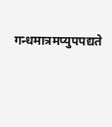गन्धमात्रमप्युपपद्यते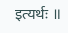इत्यर्थः ॥